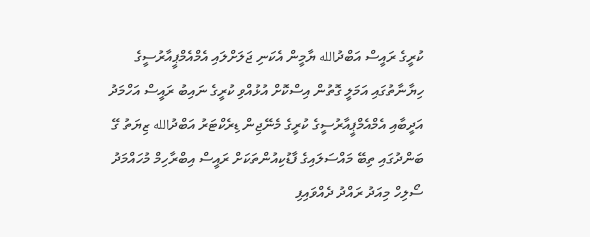ކުރީގެ ރައީސް އަބްދުالله ޔާމީން އެކަނި ޖަލަށްލައި އެމްއެމްޕީއާރުސީގެ ހިޔާނާތުގައި އަމަލީ ގޮތުން އިސްކޮށް އުޅުއްވި ކުރީގެ ނައިބު ރައީސް އަހްމަދު އަދީބާއި އެމްއެމްޕީއާރުސީގެ ކުރީގެ މެނޭޖިން ޑިރެކްޓަރު އަބްދުالله ޒިޔަތު ގޭ ބަންދުގައި ތިބޭ މައްސަލައިގެ ފާޑުކިއުންތަކަށް ރައީސް އިބްރާހިމް މުހައްމަދު ސޯލިހް މިއަދު ރައްދު ދެއްވައިފި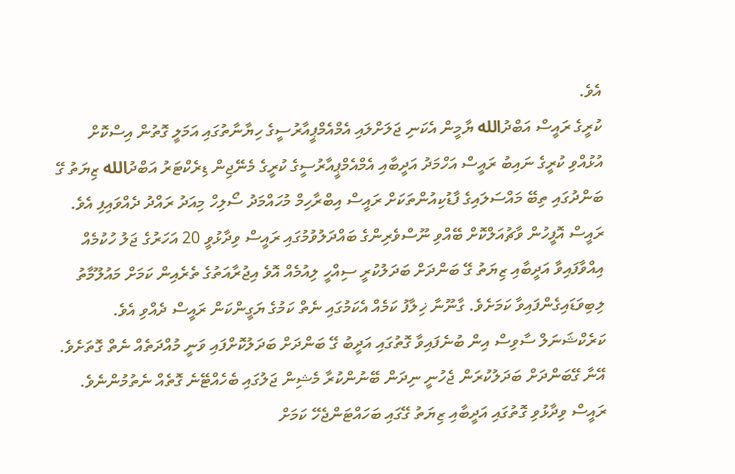އެވެ.
ކުރީގެ ރައީސް އަބްދުالله ޔާމީން އެކަނި ޖަލަށްލައި އެމްއެމްޕީއާރުސީގެ ހިޔާނާތުގައި އަމަލީ ގޮތުން އިސްކޮށް އުޅުއްވި ކުރީގެ ނައިބު ރައީސް އަހްމަދު އަދީބާއި އެމްއެމްޕީއާރުސީގެ ކުރީގެ މެނޭޖިން ޑިރެކްޓަރު އަބްދުالله ޒިޔަތު ގޭ ބަންދުގައި ތިބޭ މައްސަލައިގެ ފާޑުކިއުންތަކަށް ރައީސް އިބްރާހިމް މުހައްމަދު ސޯލިހް މިއަދު ރައްދު ދެއްވައިފި އެވެ.
ރައީސް އޮފީހުން ވާޗުއަލްކޮށް ބޭއްވި ނޫސްވެރިންގެ ބައްދަލުވުމުގައި ރައީސް ވިދާޅުވީ 20 އަހަރުގެ ޖަލު ހުކުމެއް އިއްވާފައިވާ އަދީބާއި ޒިޔަތު ގޭ ބަންދަށް ބަދަލުކުރީ ސިއްހީ ލިއުމެއް އޮވެ އިޖުރާއަތުގެ ތެރެއިން ކަމަށް މައުލޫމާތު ލިބިވަޑައިގެންފައިވާ ކަމަށެވެ. ގާނޫނާ ޚިލާފު ކަމެއް އެކަމުގައި ނެތް ކަމުގެ ޔަގީންކަން ރައީސް ދެއްވި އެވެ.
ކަރެކްޝަނަލް ސާވިސް އިން ބުނެފައިވާ ގޮތުގައި އަދީބު ގޭ ބަންދަށް ބަދަލުކޮށްފައި ވަނީ މުއްދަތެއް ނެތް ގޮތަށެވެ. އޭނާ ގޭބަންދަށް ބަދަލުކުރަން ޖެހުނީ ނިދަން ބޭނުންކުރާ މެޝިން ޖަލުގައި ބެހެއްޓޭނެ ގޮތެއް ނެތުމުންނެވެ.
ރައީސް ވިދާޅުވި ގޮތުގައި އަދީބާއި ޒިޔަތު ގޭގައި ބަހައްޓަންޖެހޭ ކަމަށް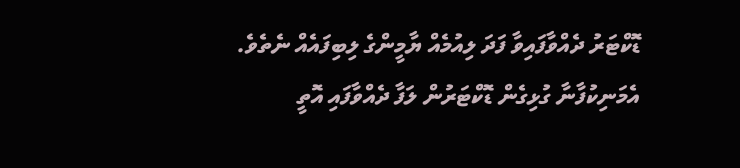ޑޮކްޓަރު ދެއްވާފައިވާ ފަދަ ލިއުމެއް ޔާމީންގެ ލިބިފައެއް ނެތެވެ. އެމަނިކުފާނާ ގުޅިގެން ޑޮކްޓަރުން ލަފާ ދެއްވާފައި އޮތީ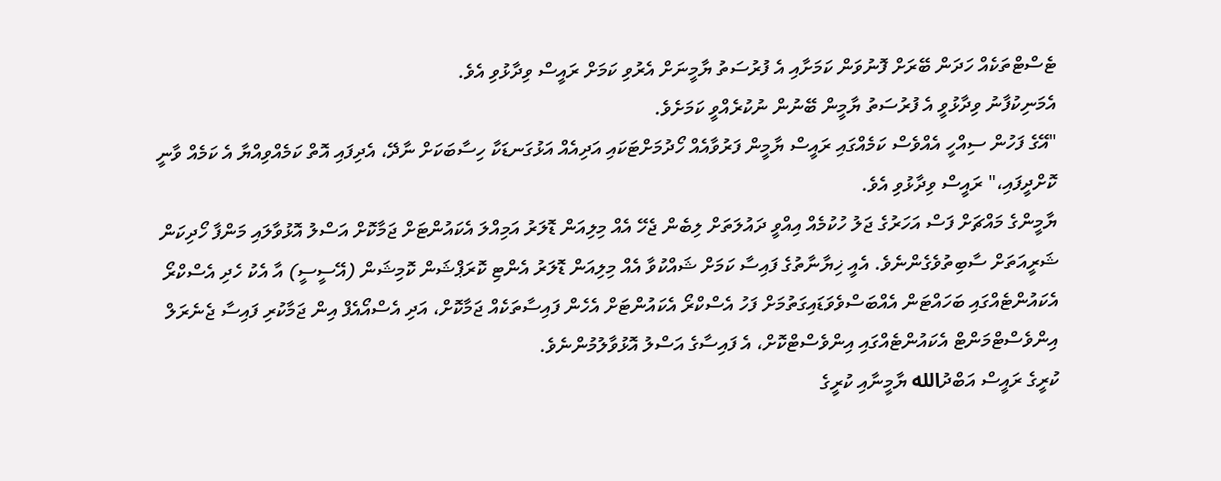ޓެސްޓްތަކެއް ހަދަން ބޭރަށް ފޮނުވަން ކަމަށާއި އެ ފުރުސަތު ޔާމީނަށް އެރުވި ކަމަށް ރައީސް ވިދާޅުވި އެވެ.
އެމަނިކުފާނު ވިދާޅުވީ އެ ފުރުސަތު ޔާމީން ބޭނުން ނުކުރެއްވީ ކަމަށެވެ.
"އޭގެ ފަހުން ސިއްހީ އެއްވެސް ކަމެއްގައި ރައީސް ޔާމީން ފަރުވާއެއް ހޯދުމަށްޓަކައި އަދިއެއް އަޅުގަނޑަކާ ހިސާބަކަށް ނާދޭ، އެދިފައި އޮތް ކަމެއްވިއްޔާ އެ ކަމެއް ވާނީ ކޮށްދީފައި،" ރައީސް ވިދާޅުވި އެވެ.
ޔާމީންގެ މައްޗަށް ފަސް އަހަރުގެ ޖަލު ހުކުމެއް އިއްވީ ދައުލަތަށް ލިބެން ޖެހޭ އެއް މިލިއަން ޑޮލަރު އަމިއްލަ އެކައުންޓަށް ޖަމާކޮށް އަސްލު އޮޅުވާލައި މަންފާ ހޯދިކަން ޝަރީއަތަށް ސާބިތުވެގެންނެވެ. އެއީ ޚިޔާނާތުގެ ފައިސާ ކަމަށް ޝައްކުވާ އެއް މިލިއަން ޑޮލަރު އެންޓި ކޮރަޕްޝަން ކޮމިޝަން (އޭސީސީ) އާ އެކު ހެދި އެސްކްރޯ އެކައުންޓެއްގައި ބަހައްޓަން އެއްބަސްވެވަޑައިގަތުމަށް ފަހު އެސްކްރޯ އެކައުންޓަށް އެހެން ފައިސާތަކެއް ޖަމާކޮށް، އަދި އެސްއޯއެފް އިން ޖަމާކުރި ފައިސާ ޖެނެރަލް އިންވެސްޓްމަންޓް އެކައުންޓެއްގައި އިންވެސްޓްކޮށް، އެ ފައިސާގެ އަސްލު އޮޅުވާލުމުންނެވެ.
ކުރީގެ ރައީސް އަބްދުالله ޔާމީނާއި ކުރީގެ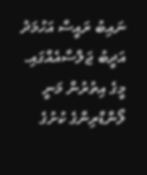ނައިބު ރައީސް އަހުމަދު އަދީބު ޖަލްސާއެއްގައި.
މީގެ އިތުރުން މަނީ ލޯންޑްރިންގެ ކުށުގެ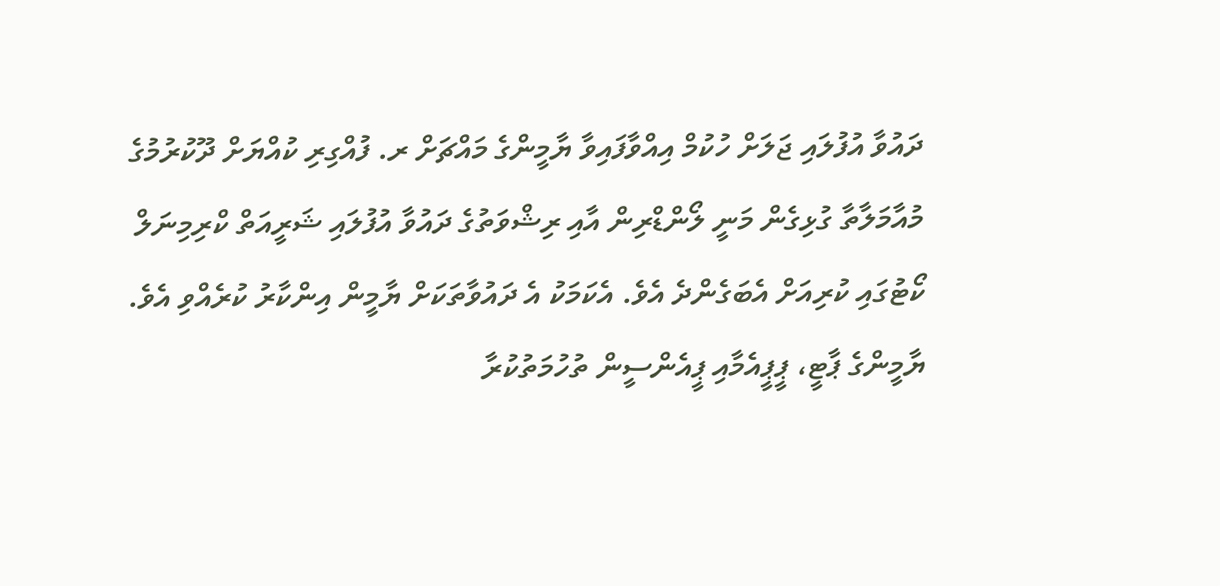ދައުވާ އުފުލައި ޖަލަށް ހުކުމް އިއްވާފައިވާ ޔާމީންގެ މައްޗަށް ރ. ފުއްގިރި ކުއްޔަށް ދޫކުރުމުގެ މުއާމަލާތާ ގުޅިގެން މަނީ ލޯންޑްރިން އާއި ރިޝްވަތުގެ ދައުވާ އުފުލައި ޝަރީއަތް ކްރިމިނަލް ކޯޓުގައި ކުރިއަށް އެބަގެންދެ އެވެ. އެކަމަކު އެ ދައުވާތަކަށް ޔާމީން އިންކާރު ކުރެއްވި އެވެ.
ޔާމީންގެ ޕާޓީ، ޕީޕީއެމާއި ޕީއެންސީން ތުހުމަތުކުރާ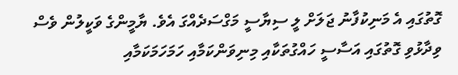ގޮތުގައި އެ މަނިކުފާނު ޖަލަށް ލީ ސިޔާސީ މަގްސަދެއްގަ އެވެ. ޔާމީންގެ ވަކީލުން ވެސް ވިދާޅުވި ގޮތުގައި އަސާސީ ހައްގުތަކާއި މިނިވަންކަމާއި ހަމަހަމަކަމާއި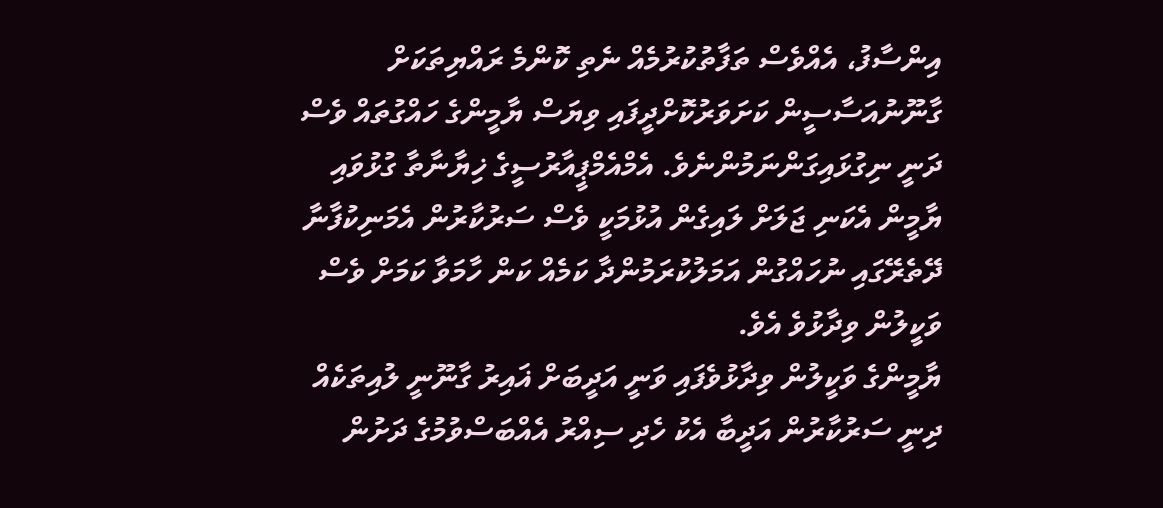އިންސާފު، އެއްވެސް ތަފާތުކުރުމެއް ނެތި ކޮންމެ ރައްޔިތަކަށް ގާނޫނުއަސާސީން ކަށަވަރުކޮށްދީފައި ވިޔަސް ޔާމީންގެ ހައްގުތައް ވެސް ދަނީ ނިގުޅައިގަންނަމުންނެވެ. އެމްއެމްޕީއާރުސީގެ ޚިޔާނާތާ ގުޅުވައި ޔާމީން އެކަނި ޖަލަށް ލައިގެން އުޅުމަކީ ވެސް ސަރުކާރުން އެމަނިކުފާނާ ދޭތެރޭގައި ނުހައްގުން އަމަލުކުރަމުންދާ ކަމެއް ކަން ހާމަވާ ކަމަށް ވެސް ވަކީލުން ވިދާޅުވެ އެވެ.
ޔާމީންގެ ވަކީލުން ވިދާޅުވެފައި ވަނީ އަދީބަށް ޣައިރު ގާނޫނީ ލުއިތަކެއް ދިނީ ސަރުކާރުން އަދީބާ އެކު ހެދި ސިއްރު އެއްބަސްވުމުގެ ދަށުން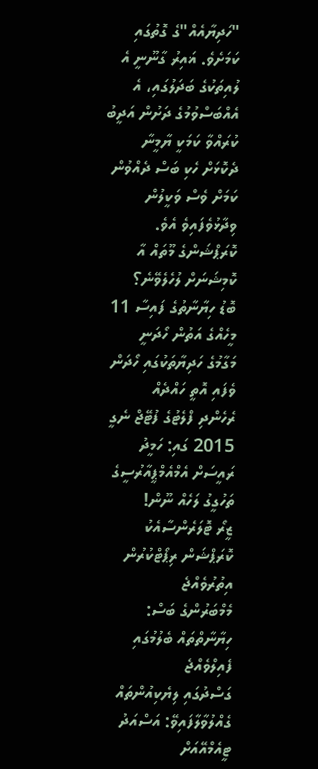"ހަދިޔާއެއް"ގެ ގޮތުގައި ކަމަށެވެ. ޣައިރު ގާނޫނީ އެ ލުއިތަކުގެ ބަދަލުގައި، އެ އެއްބަސްވުމުގެ ދަށުން އަދީބު ކުރައްވާ ކަމަކީ ޔާމީނާ ދެކޮޅަށް ހެކި ބަސް ދެއްވުން ކަމަށް ވެސް ވަކީލުން ވިދާޅުވެފައިވެ އެވެ.
ކޮރަޕްޝަންގެ މޫތައް އާ ކޮމިޝަނަށް ލުހެލެވޭނެ؟
ބޮޑު ހިޔާނާތުގެ ފައިސާ 11 މީހެއްގެ އަތުން ހޯދަނީ
މަގާމުގެ ހަދިޔާތަކުގައި ހޯދަން ވެފައި އޮތީ ހައްދެއް
ރެހެންދި ފްލެޓުގެ ފުޓޭޖް ނެގީ 2015 ގައި: ހަމީދު
ރައީސަށް އެމްއެމްޕީއާރުސީގެ ތަހުގީގު ލަހެއް ނޫން!
ޒީރޯ ޓޮލަރެންސާއެކު ކޮރަޕްޝަން ރިޕޯޓްކުރުން އިތުރުވެއްޖެ
މެމްބަރުންގެ ބަސް: ހިޔާނާތްތައް ބެލުމުގައި ފެއިލްވެއްޖެ
ގަސްދުގައި ލިޔެކިއުންތައް ގެއްލުވާލާފައިވޭ: އަސްއަދު
ޓީއެމްއޭއަށް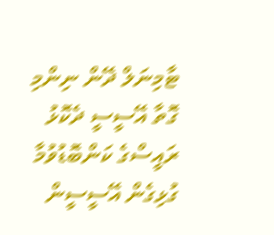ޓާމިނަލް ދޭން ނިންމި ގޮތާ އޭސީސީ ދެކޮޅު
ރައީސްގެ ކަންބޮޑުވުމާ ގުޅިގެން އޭސީސީން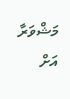މަޝްވަރާ އަށް